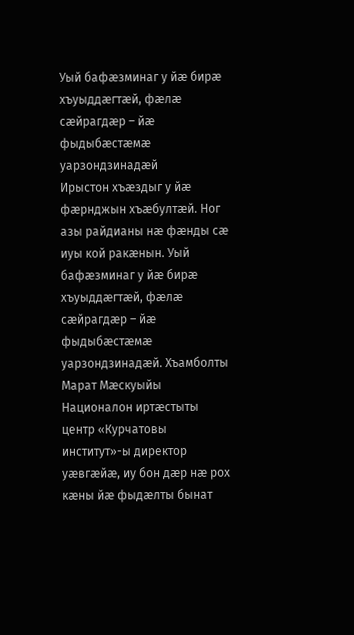Уый бафæзминаг у йæ бирæ хъуыддæгтæй, фæлæ сæйрагдæр – йæ фыдыбæстæмæ уарзондзинадæй
Ирыстон хъæздыг у йæ фæрнджын хъæбултæй. Ног азы райдианы нæ фæнды сæ иуы кой ракæнын. Уый бафæзминаг у йæ бирæ хъуыддæгтæй, фæлæ сæйрагдæр – йæ фыдыбæстæмæ уарзондзинадæй. Хъамболты Марат Мæскуыйы Националон иртæстыты центр «Курчатовы институт»-ы директор уæвгæйæ, иу бон дæр нæ рох кæны йæ фыдæлты бынат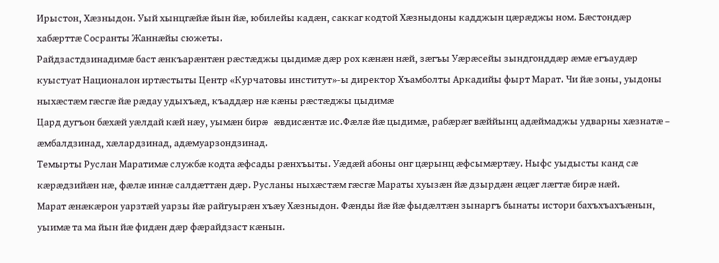Ирыстон, Хæзныдон. Уый хынцгæйæ йын йæ, юбилейы кадæн, саккаг кодтой Хæзныдоны кадджын цæрæджы ном. Бæстондæр хабæрттæ Сосранты Жаннæйы сюжеты.
Райдзастдзинадимæ баст æнкъарæнтæн рæстæджы цыдимæ дæр рох кæнæн нæй, зæгъы Уæрæсейы зындгонддæр æмæ егъаудæр куыстуат Националон иртæстыты Центр «Курчатовы институт»-ы директор Хъамболты Аркадийы фырт Марат. Чи йæ зоны, уыдоны ныхæстæм гæсгæ йæ рæдау удыхъæд, къаддæр нæ кæны рæстæджы цыдимæ
Цард дугъон бæхæй уæлдай кæй нæу, уымæн бирæ æвдисæнтæ ис.Фæлæ йæ цыдимæ, рабæрæг вæййынц адæймаджы удварны хæзнатæ – æмбалдзинад, хæлардзинад, адæмуарзондзинад.
Темырты Руслан Маратимæ службæ кодта æфсады рæнхъыты. Уæдæй абоны онг цæрынц æфсымæртæу. Ныфс уыдысты канд сæ кæрæдзийæн нæ, фæлæ иннæ салдæттæн дæр. Русланы ныхæстæм гæсгæ Мараты хуызæн йæ дзырдæн æцæг лæгтæ бирæ нæй.
Марат æнæкæрон уарзтæй уарзы йæ райгуырæн хъæу Хæзныдон. Фæнды йæ йæ фыдæлтæн зынаргъ бынаты истори бахъхъахъæнын, уыимæ та ма йын йæ фидæн дæр фæрайдзаст кæнын.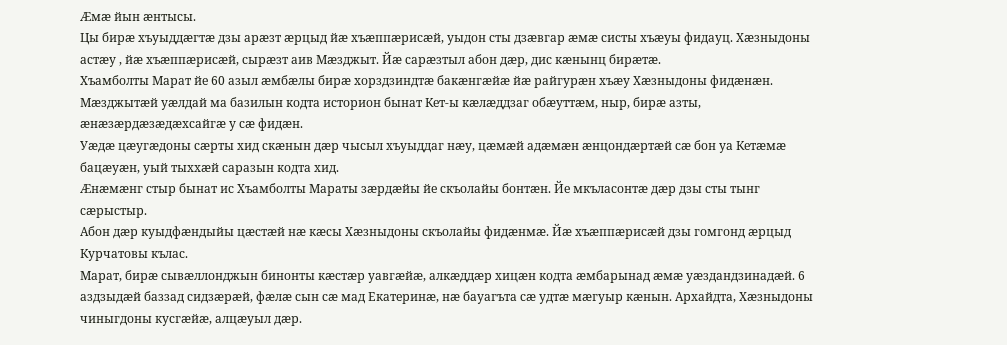Æмæ йын æнтысы.
Цы бирæ хъуыддæгтæ дзы арæзт æрцыд йæ хъæппæрисæй, уыдон сты дзæвгар æмæ систы хъæуы фидауц. Хæзныдоны астæу , йæ хъæппæрисæй, сырæзт аив Мæзджыт. Йæ сарæзтыл абон дæр, дис кæнынц бирæтæ.
Хъамболты Марат йе 60 азыл æмбæлы бирæ хорздзиндтæ бакæнгæйæ йæ райгурæн хъæу Хæзныдоны фидæнæн. Мæзджытæй уæлдай ма базилын кодта историон бынат Кет-ы кæлæддзаг обæуттæм, ныр, бирæ азты, æнæзæрдæзæдæхсайгæ у сæ фидæн.
Уæдæ цæугæдоны сæрты хид скæнын дæр чысыл хъуыддаг нæу, цæмæй адæмæн æнцондæртæй сæ бон уа Кетæмæ бацæуæн, уый тыххæй саразын кодта хид.
Æнæмæнг стыр бынат ис Хъамболты Мараты зæрдæйы йе скъолайы бонтæн. Йе мкъласонтæ дæр дзы сты тынг сæрыстыр.
Абон дæр куыдфæндыйы цæстæй нæ кæсы Хæзныдоны скъолайы фидæнмæ. Йæ хъæппæрисæй дзы гомгонд æрцыд Курчатовы кълас.
Марат, бирæ сывæллонджын бинонты кæстæр уавгæйæ, алкæддæр хицæн кодта æмбарынад æмæ уæздандзинадæй. 6 аздзыдæй баззад сидзæрæй, фæлæ сын сæ мад Екатеринæ, нæ бауагъта сæ удтæ мæгуыр кæнын. Архайдта, Хæзныдоны чиныгдоны кусгæйæ, алцæуыл дæр.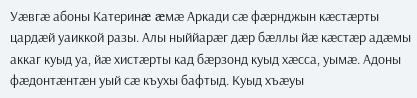Уæвгæ абоны Катеринæ æмæ Аркади сæ фæрнджын кæстæрты цардæй уаиккой разы. Алы ныййарæг дæр бæллы йæ кæстæр адæмы аккаг куыд уа, йæ хистæрты кад бæрзонд куыд хæсса, уымæ. Адоны фæдонтæнтæн уый сæ къухы бафтыд. Куыд хъæуы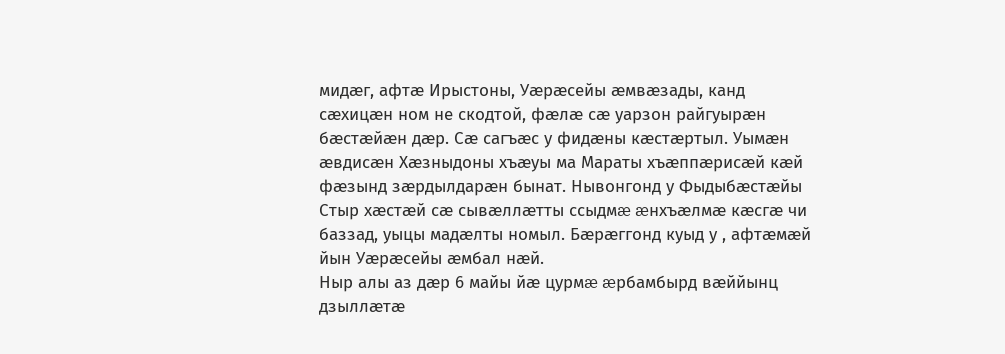мидæг, афтæ Ирыстоны, Уæрæсейы æмвæзады, канд сæхицæн ном не скодтой, фæлæ сæ уарзон райгуырæн бæстæйæн дæр. Сæ сагъæс у фидæны кæстæртыл. Уымæн æвдисæн Хæзныдоны хъæуы ма Мараты хъæппæрисæй кæй фæзынд зæрдылдарæн бынат. Нывонгонд у Фыдыбæстæйы Стыр хæстæй сæ сывæллæтты ссыдмæ æнхъæлмæ кæсгæ чи баззад, уыцы мадæлты номыл. Бæрæггонд куыд у , афтæмæй йын Уæрæсейы æмбал нæй.
Ныр алы аз дæр 6 майы йæ цурмæ æрбамбырд вæййынц дзыллæтæ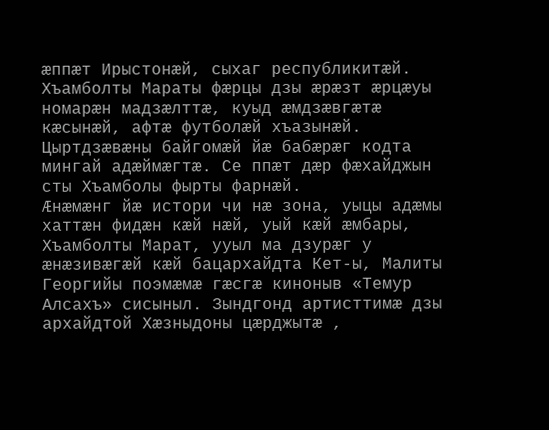æппæт Ирыстонæй, сыхаг республикитæй. Хъамболты Мараты фæрцы дзы æрæзт æрцæуы номарæн мадзæлттæ, куыд æмдзæвгæтæ кæсынæй, афтæ футболæй хъазынæй. Цыртдзæвæны байгомæй йæ бабæрæг кодта мингай адæймæгтæ. Се ппæт дæр фæхайджын сты Хъамболы фырты фарнæй.
Æнæмæнг йæ истори чи нæ зона, уыцы адæмы хаттæн фидæн кæй нæй, уый кæй æмбары, Хъамболты Марат, ууыл ма дзурæг у æнæзивæгæй кæй бацархайдта Кет-ы, Малиты Георгийы поэмæмæ гæсгæ киноныв «Темур Алсахъ» сисыныл. Зындгонд артисттимæ дзы архайдтой Хæзныдоны цæрджытæ ,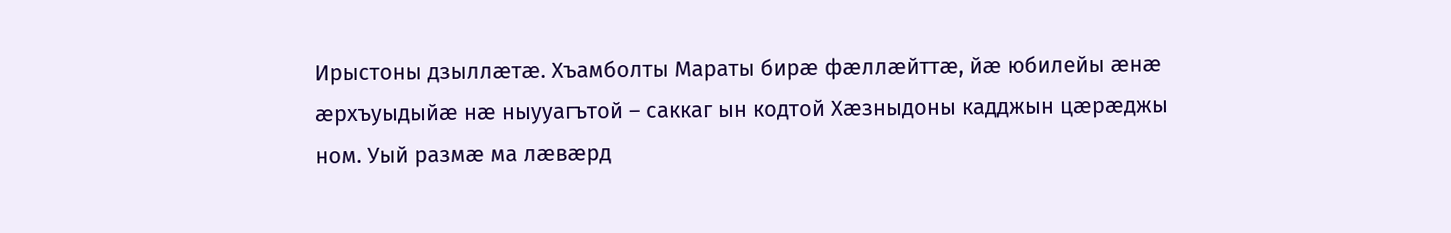Ирыстоны дзыллæтæ. Хъамболты Мараты бирæ фæллæйттæ, йæ юбилейы æнæ æрхъуыдыйæ нæ ныууагътой – саккаг ын кодтой Хæзныдоны кадджын цæрæджы ном. Уый размæ ма лæвæрд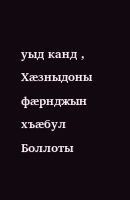уыд канд , Хæзныдоны фæрнджын хъæбул Боллоты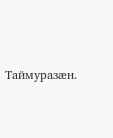Таймуразæн.